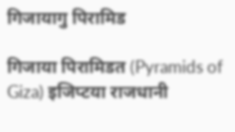गिजायागु पिरामिड

गिजाया पिरामिडत (Pyramids of Giza) इजिप्टया राजधानी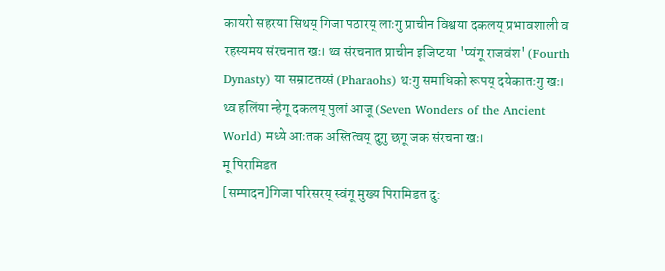कायरो सहरया सिथय् गिजा पठारय् लाःगु प्राचीन विश्वया दकलय् प्रभावशाली व रहस्यमय संरचनात खः। थ्व संरचनात प्राचीन इजिप्टया 'प्यंगू राजवंश' (Fourth Dynasty) या सम्राटतय्सं (Pharaohs) थःगु समाधिको रूपय् दयेकातःगु खः। थ्व हलिंया न्हेगू दकलय् पुलां आजू (Seven Wonders of the Ancient World) मध्ये आःतक अस्तित्वय् दुगु छगू जक संरचना खः।
मू पिरामिडत
[सम्पादन]गिजा परिसरय् स्वंगू मुख्य पिरामिडत दु: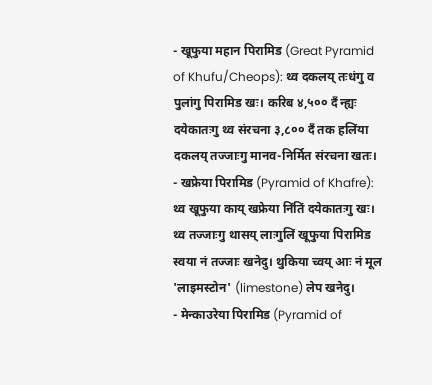- खूफुया महान पिरामिड (Great Pyramid of Khufu/Cheops): थ्व दकलय् तःधंगु व पुलांगु पिरामिड खः। करिब ४,५०० दँ न्ह्यः दयेकातःगु थ्व संरचना ३,८०० दँ तक हलिंया दकलय् तज्जाःगु मानव-निर्मित संरचना खतः।
- खफ्रेया पिरामिड (Pyramid of Khafre): थ्व खूफुया काय् खफ्रेया निंतिं दयेकातःगु खः। थ्व तज्जाःगु थासय् लाःगुलिं खूफुया पिरामिड स्वया नं तज्जाः खनेदु। थुकिया च्वय् आः नं मूल 'लाइमस्टोन' (limestone) लेप खनेदु।
- मेन्काउरेया पिरामिड (Pyramid of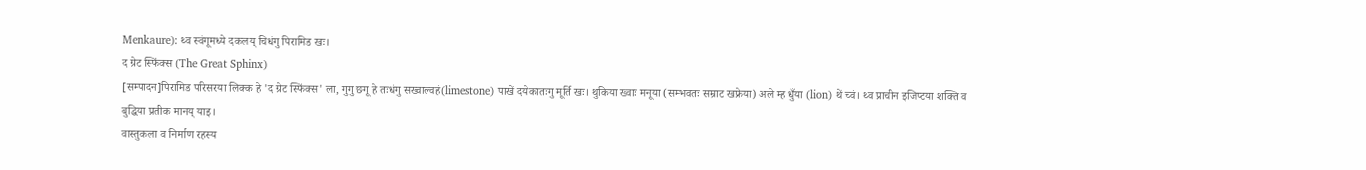Menkaure): थ्व स्वंगूमध्ये दकलय् चिधंगु पिरामिड खः।
द ग्रेट स्फिंक्स (The Great Sphinx)
[सम्पादन]पिरामिड परिसरया लिक्क हे 'द ग्रेट स्फिंक्स' ला, गुगु छगू हे तःधंगु सख्वाल्वहं(limestone) पाखें दयेकातःगु मूर्ति खः। थुकिया ख्वाः मनूया (सम्भवतः सम्राट खफ्रेया) अले म्ह धुँया (lion) थें च्वं। थ्व प्राचीन इजिप्टया शक्ति व बुद्धिया प्रतीक मानय् याइ।
वास्तुकला व निर्माण रहस्य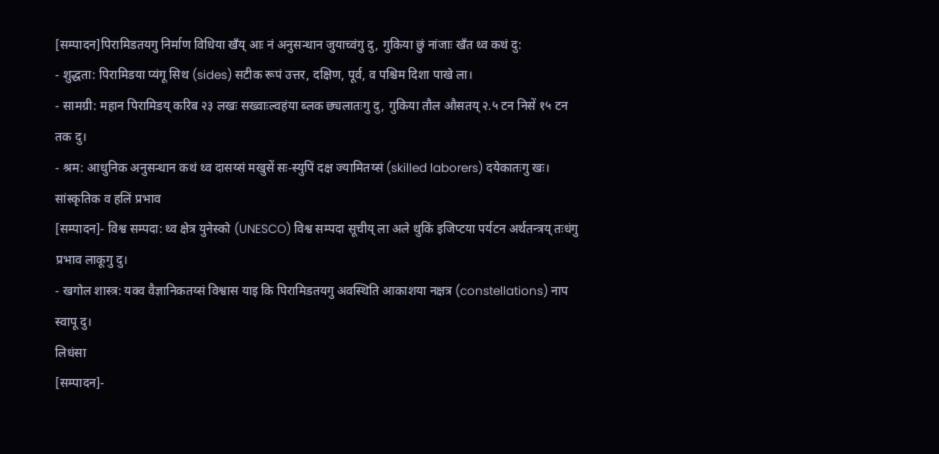[सम्पादन]पिरामिडतयगु निर्माण विधिया खँय् आः नं अनुसन्धान जुयाच्वंगु दु, गुकिया छुं नांजाः खँत थ्व कथं दु:
- शुद्धता: पिरामिडया प्यंगू सिथ (sides) सटीक रूपं उत्तर, दक्षिण, पूर्व, व पश्चिम दिशा पाखे ला।
- सामग्री: महान पिरामिडय् करिब २३ लखः सख्वाःल्वहंया ब्लक छ्यलातःगु दु, गुकिया तौल औसतय् २.५ टन निसें १५ टन तक दु।
- श्रम: आधुनिक अनुसन्धान कथं थ्व दासय्सं मखुसें सः-स्युपिं दक्ष ज्यामितय्सं (skilled laborers) दयेकातःगु खः।
सांस्कृतिक व हलिं प्रभाव
[सम्पादन]- विश्व सम्पदा: थ्व क्षेत्र युनेस्को (UNESCO) विश्व सम्पदा सूचीय् ला अले थुकिं इजिप्टया पर्यटन अर्थतन्त्रय् तःधंगु प्रभाव लाकूगु दु।
- खगोल शास्त्र: यक्व वैज्ञानिकतय्सं विश्वास याइ कि पिरामिडतयगु अवस्थिति आकाशया नक्षत्र (constellations) नाप स्वापू दु।
लिधंसा
[सम्पादन]-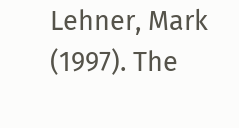Lehner, Mark (1997). The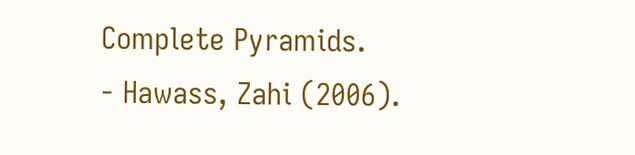Complete Pyramids.
- Hawass, Zahi (2006).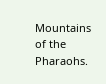Mountains of the Pharaohs.